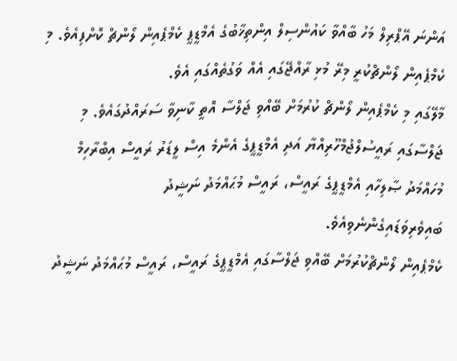އަންނަ އޭޕްރިލް މަހު ބާއްވާ ކައުންސިލް އިންތިޚާބުގެ އެމްޑީޕީ ކެމްޕެއިން ލޯންޗް ކޮށްފިއެވެ. މި ކެމްޕެއިން ލޯންޗްކުރީ މިރޭ މުޅި ރާއްޖޭގައި އެއް ވަގުތެއްގައި އެވެ.
މާލޭގައި މި ކެމްޕެއިން ލޯންޗް ކުރުމަށް ބޭއްވި ޖަލްސާ އޮތީ ކާނިވާ ސަރައްދުގައެވެ. މި ޖަލްސާގައި ރައީސުލްޖުމްހޫރިއްޔާ އަދި އެމްޑީޕީގެ އެންމެ އިސް ލީޑަރު ރައީސް އިބްރާހިމް މުހައްމަދު ޞާލިހާއި އެމްޑީޕީގެ ރައީސް، ރައީސް މުޙައްމަދު ނަޝީދު ބައިވެރިވަޑައިގެންނެވިއެވެ.
ކެމްޕެއިން ލޯންޗްކުރުމަށް ބޭއްވި ޖަލްސާގައި އެމްޑީޕީގެ ރައީސް، ރައީސް މުޙައްމަދު ނަޝީދު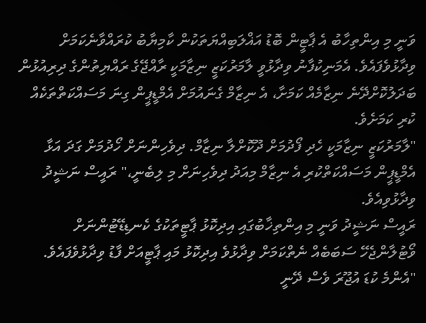ވަނީ މި އިންތިހާބު އެ ޕާޓީން ބޮޑު އަޣްލަބިއްޔަތަކުން ކާމިޔާބު ކުރައްވާނެކަމަށް ވިދާޅުވެފައެވެ. އެމަނިކުފާނު ވިދާޅުވީ ލާމަރުކަޒީ ނިޒާމަކީ ރާއްޖޭގެ ރައްޔިތުންގެ ދިރިއުޅުން ބަދަލުކޮށްދޭނެ ނިޒާމެއް ކަމަށާ، އެ ނިޒާމް ގެނައުމަށް އެމްޑީޕީން ގިނަ މަސައްކަތްތަކެއް ކުރި ކަމަށެވެ.
"ލާމަރުކަޒީ ނިޒާމަކީ ހެދި ފޯދުމަށް ދޫކޮށްލާ ނިޒާމް. ދިވެހިންނަށް ހޯދުމަށް ގަދަ އަޅާ އެމްޑީޕީން މަސައްކަތްކުރި އެ ނިޒާމް މިއަދު ދިވެހިނަށް މި ލިބެނީ،" ރައީސް ނަޝީދު ވިދާޅުވިއެވެ.
ރައީސް ނަޝީދު ވަނީ މި އިންތިޚާބުގައި އިދިކޮޅު ޕާޓީތަކުގެ ކެނޑިޑޭޓުންނަށް ވޯޓުލާންޖެހޭ ސަބަބެއް ނެތްކަމަށް ވިދާޅުވެ އިދިކޮޅު މައި ޕާޓީއަށް ފާޑު ވިދާޅުވެފައެވެ.
"އެންމެ ކުޑަ އުޖޫރަ ވެސް ދޭނީ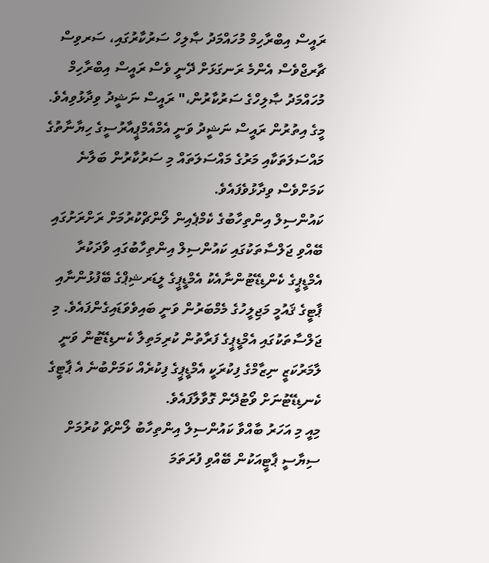ރައީސް އިބްރާހިމް މުހައްމަދު ޞާލިހް ސަރުކާރުގައި، ސަރވިސް ޗާރޖްވެސް އެންމެ ރަނގަޅަށް ދޭނީ ވެސް ރައީސް އިބްރާހިމް މުހައްމަދު ޞާލިހްގެ ސަރުކާރުން،" ރައީސް ނަޝީދު ވިދާޅުވިއެވެ.
މީގެ އިތުރުން ރައީސް ނަޝީދު ވަނީ އެމްއެމްޕީއާރުސީގެ ހިޔާނާތުގެ މައްސަލަތަކާއި މަރުގެ މައްސަލަތައް މި ސަރުކާރުން ބަލާނެ ކަމަށްވެސް ވިދާޅުވެފައެވެ.
ކައުންސިލް އިންތިހާބުގެ ކެމްޕެއިން ލޯންޗްކުރުމަށް ރަށްރަށުގައި ބޭއްވި ޖަލްސާތަކުގައި ކައުންސިލް އިންތިހާބުގައި ވާދަކުރާ އެމްޑީޕީގެ ކެންޑިޑޭޓުންނާއެކު އެމްޑީޕީގެ ލީޑަރޝިޕްގެ ބޭފުޅުންނާއި ޕާޓީގެ ޤައުމީ މަޖިލީހުގެ މެމްބަރުން ވަނީ ބައިވެވަޑައިގެންފައެވެ. މި ޖަލްސާތަކުގައި އެމްޑީޕީގެ ފަރާތުން ކުރިމަތިލާ ކެނޑިޑޭޓުން ވަނީ ލާމަރުކަޒީ ނިޒާމްގެ ފިކުރަކީ އެމްޑީޕީގެ ފިކުރެއް ކަމަށްބުނެ އެ ޕާޓީގެ ކެނޑިޑޭޓުނަށް ވޯޓުދޭން ގޮވާލާފައެވެ.
މިއީ މި އަހަރު ބާއްވާ ކައުންސިލް އިންތިހާބު ލޯންޗް ކުރުމަށް ސިޔާސީ ޕާޓީއަކުން ބޭއްވި ފުރަތަމަ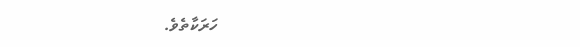ހަރަކާތެވެ.